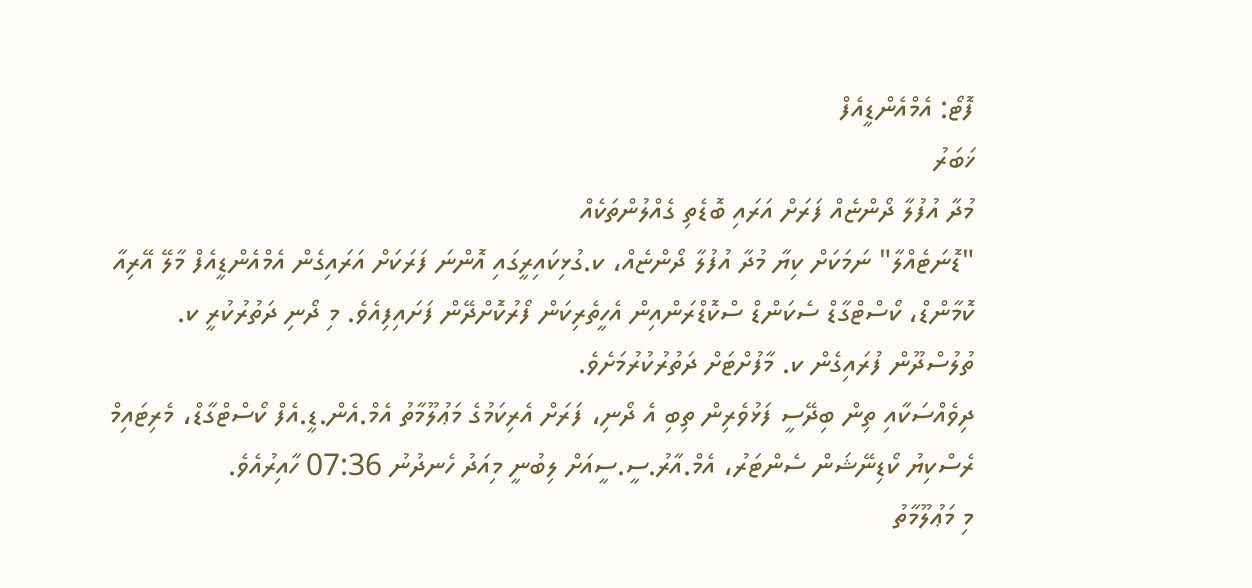ފޮޓޯ: އެމްއެންޑީއެފް
ޚަބަރު
މުދާ އުފުލާ ދޯންޏެއް ފަރަށް އަރައި ބޮޑެތި ގެއްލުންތަކެއް
"ޑޮނަޓެއްލާ" ނަމަކަށް ކިޔާ މުދާ އުފުލާ ދޯންޏެއް، ކ.ގުޅިކައިރީގައި އޮންނަ ފަރަކަށް އަރައިގެން އެމްއެންޑީއެފް މާލޭ އޭރިއާ ކޮމާންޑް، ކޯސްޓްގާޑް ސެކަންޑް ސްކޮޑްރަންއިން އެހީތެރިކަން ފޯރުކޮށްދޭން ފަށައިފިއެވެ. މި ދޯނި ދަތުރުކުރީ ކ. ތުލުސްދޫން ފުރައިގެން ކ. މާފުށްޓަށް ދަތުރުކުރުމަށެވެ.
ދިވެއްސަކާއި ތިން ބިދޭސީ ފަޅުވެރިން ތިބި އެ ދޯނި، ފަރަށް އެރިކަމުގެ މަޢުލޫމާތު އެމް.އެން.ޑީ.އެފް ކޯސްޓްގާޑް، މެރިޓައިމް ރެސްކިޔު ކޯޑިނޭޝަން ސެންޓަރު، އެމް.އާރު.ސީ.ސީއަށް ލިބުނީ މިއަދު ހެނދުނު 07:36 ހާއިރުއެވެ.
މި މަޢުލޫމާތު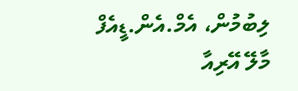ލިބުމުން، އެމް.އެން.ޑީއެފް މާލޭ އޭރިއާ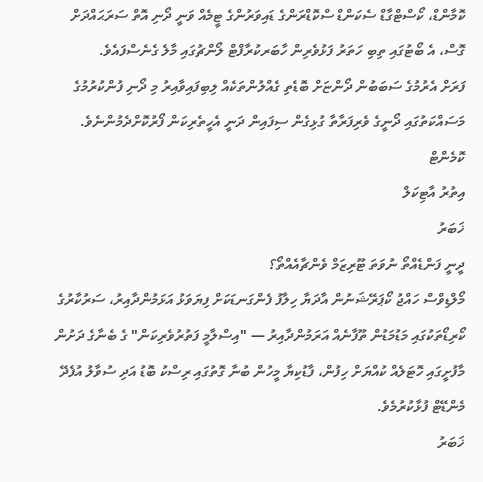ކޮމާންޑް، ކޯސްޓްގާޑް ސެކަންޑް ސްކޮޑްރަންގެ ޑައިވަރުންގެ ޓީމެއް ވަނީ ދޯނި އޮތް ސަރަޙައްދަށް ގޮސް، އެ ބޯޓުގައި ތިބި ހަތަރު ފަޅުވެރިން ހާބަރކުރާފްޓް ލޯންޗުގައި މާލެ ގެނެސްފައެވެ.
ފަރަށް އެރުމުގެ ސަބަބުން ދޯންޏަށް ބޮޑެތި ގެއްލުންތަކެއް ލިބިފައިވާއިރު މި ދޯނި ފުންކުރުމުގެ މަސައްކަތުގައި ދޯނީގެ ވެރިފަރާތާ ގުޅިގެން ސިފައިން ދަނީ އެހީތެރިކަން ފޯރުކޮށްދެމުންނެވެ.
ކޮމެންޓް
އިތުރު އާޓިކަލް
ޚަބަރު
ދީނީ ފަންޑެއްތޯ ނުވަތަ ޓޫރިޒަމް ވެންޗާއެއްތޯ؟
މޯލްޑިވްސް ހައްޖު ކޯޕަރޭޝަނުން އާދަޔާ ހިލާފު ފެންގަނޑަކަށް ފިޔަވަޅު އަޅަމުންދާއިރު، ސަރުކާރުގެ ކޯރިޑޯތަކުގައި މަޑުމަޑުން ތޫފާނެއް އަރަމުންދާއިރު — "އިސްލާމީ ފަތުރުވެރިކަން" ގެ ބެނާގެ ދަށުން މާފުށީގައި ހޮޓަލެއް ކުއްޔަށް ހިފުން، ފާޑުކިޔާ މީހުން ބުނާ ގޮތުގައި ރިސްކު ބޮޑު އަދި ސުވާލު އުފެދޭ މެންޑޭޓް ފުޅާކުރުމެވެ.
ޚަބަރު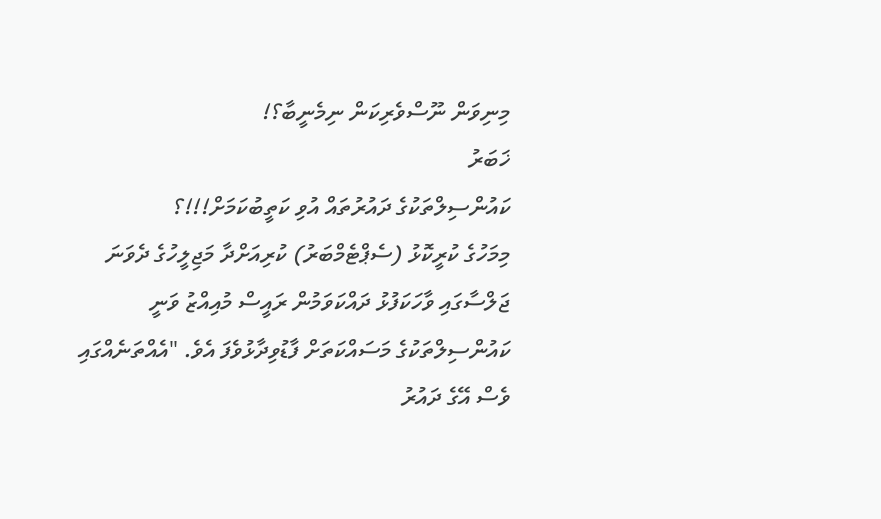މިނިވަން ނޫސްވެރިކަން ނިމެނީބާ؟!
ޚަބަރު
ކައުންސިލްތަކުގެ ދައުރުތައް އުވި ކަތީބުކަމަށް!!!؟
މިމަހުގެ ކުރީކޮޅު (ސެޕްޓެމްބަރު) ކުރިއަށްދާ މަޖިލީހުގެ ދެވަނަ ޖަލްސާގައި ވާހަކަފުޅު ދައްކަވަމުން ރައީސް މުއިއްޒު ވަނީ ކައުންސިލްތަކުގެ މަސައްކަތަށް ފާޑުވިދާޅުވެފަ އެވެ. "އެއްތަނެއްގައި ވެސް އޭގެ ދައުރު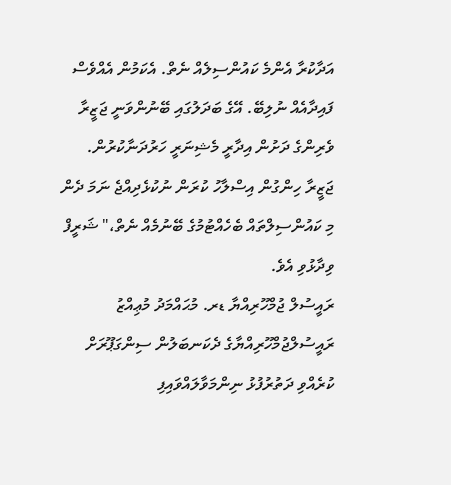އަދާކުރާ އެންމެ ކައުންސިލެއް ނެތް. އެކަމުން އެއްވެސް ފައިދާއެއް ނުލިބޭ. އޭގެ ބަދަލުގައި ބޭނުންވަނީ ޖަޒީރާ ވެރިންގެ ދަށުން އިދާރީ މެޝިނަރީ ހަރުދަނާކުރުން. ޖަޒީރާ ހިންގުން އިސްލާހު ކުރަން ނުކުޅެދިއްޖެ ނަމަ ދެން މި ކައުންސިލްތައް ބެހެއްޓުމުގެ ބޭނުމެއް ނެތް،" ޝަރީފް ވިދާޅުވި އެވެ.
ރައީސުލް ޖުމްހޫރިއްޔާ ޑރ. މުޙައްމަދު މުޢިއްޒު
ރައީސުލްޖުމްހޫރިއްޔާގެ ދެކަނބަލުން ސިންގަޕޫރަށް ކުރެއްވި ދަތުރުފުޅު ނިންމަވާލައްވައިފި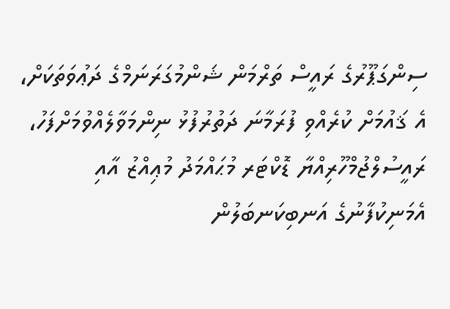ސިންގަޕޫރުގެ ރައީސް ތަރްމަން ޝަންމުގަރަނަމްގެ ދަޢުވަތަކަށް، އެ ޤައުމަށް ކުރެއްވި ފުރަމާނަ ދަތުރުފުޅު ނިންމަވާލެއްވުމަށްފަހު، ރައީސުލްޖުމްހޫރިއްޔާ ޑޮކްޓަރ މުޙައްމަދު މުޢިއްޒު އާއި އެމަނިކުފާނުގެ އަނބިކަނބަލުން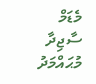މެޑަމް ސާޖިދާ މުޙައްމަދު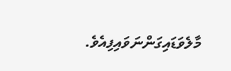މާލެވަޑައިގަންނަވައިފިއެވެ.